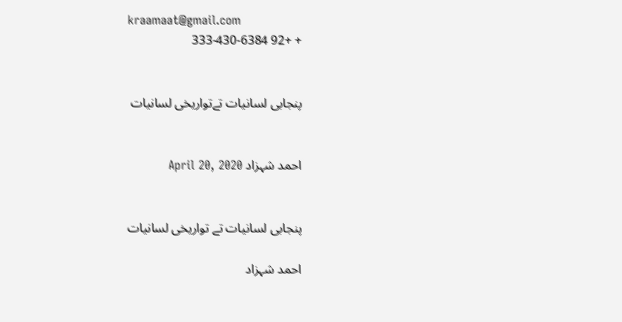kraamaat@gmail.com
+ +92 333-430-6384


پنجابی لسانیات تےتواریخی لسانیات


احمد شہزاد April 20, 2020


پنجابی لسانیات تے تواریخی لسانیات

احمد شہزاد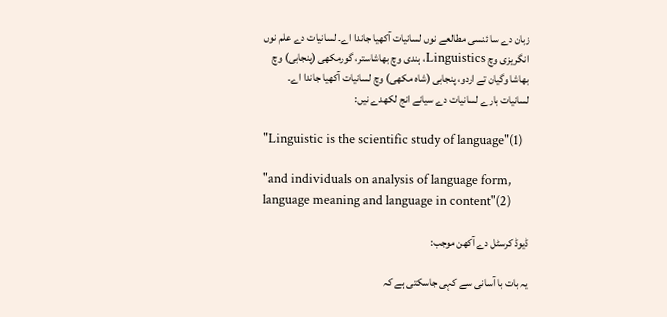زبان دے سا ئنسی مطالعے نوں لسانیات آکھیا جاندا اے۔ لسانیات دے علم نوں انگریزی وچ Linguistics، ہندی وچ بھاشاستر، گورمکھی (پنجابی) وچ بھاشا وگیان تے اردو، پنجابی (شاہ مکھی) وچ لسانیات آکھیا جاندا اے۔ لسانیات بارے لسانیات دے سیانے انج لکھدے نیں:

"Linguistic is the scientific study of language"(1)

"and individuals on analysis of language form, language meaning and language in content"(2)

ڈیوڈ کرسٹل دے آکھن موجب:

یہ بات با آسانی سے کہی جاسکتی ہے کہ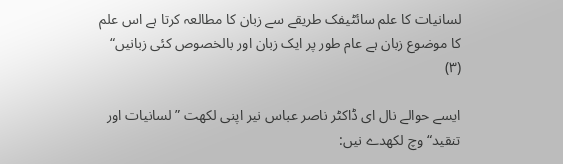لسانیات کا علم سائٹیفک طریقے سے زبان کا مطالعہ کرتا ہے اس علم کا موضوع زبان ہے عام طور پر ایک زبان اور بالخصوص کئی زبانیں“ (۳)

ایسے حوالے نال ای ڈاکٹر ناصر عباس نیر اپنی لکھت ”لسانیات اور تنقید“ وچ لکھدے نیں: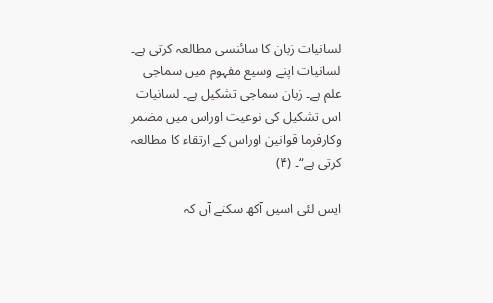لسانیات زبان کا سائنسی مطالعہ کرتی ہے۔ لسانیات اپنے وسیع مفہوم میں سماجی علم ہے۔ زبان سماجی تشکیل ہے۔ لسانیات اس تشکیل کی نوعیت اوراس میں مضمر وکارفرما قوانین اوراس کے ارتقاء کا مطالعہ کرتی ہے“۔ (۴)

ایس لئی اسیں آکھ سکنے آں کہ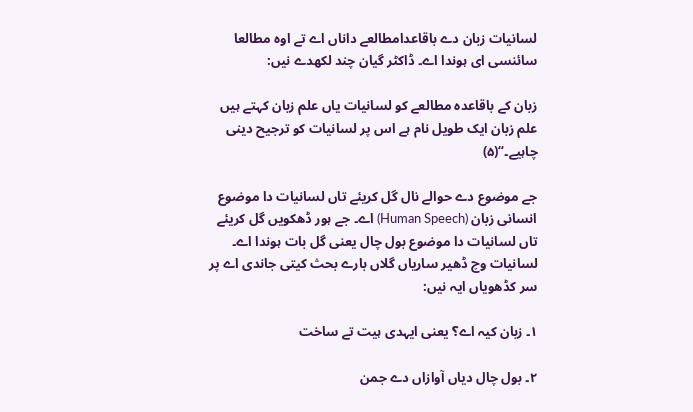لسانیات زبان دے باقاعدامطالعے داناں اے تے اوہ مطالعا سائنسی ای ہوندا اے۔ ڈاکٹر گیان چند لکھدے نیں:

زبان کے باقاعدہ مطالعے کو لسانیات یاں علم زبان کہتے ہیں علم زبان ایک طویل نام ہے اس پر لسانیات کو ترجیح دینی چاہیے۔“(۵)

جے موضوع دے حوالے نال گل کریئے تاں لسانیات دا موضوع انسانی زبان (Human Speech) اے۔ جے ہور ڈھکویں گل کریئے تاں لسانیات دا موضوع بول چال یعنی گل بات ہوندا اے۔ لسانیات وچ ڈھیر ساریاں گلاں بارے بحث کیتی جاندی اے پر سر کڈھویاں ایہ نیں:

۱۔ زبان کیہ اے؟ یعنی ایہدی ہیت تے ساخت

۲۔ بول چال دیاں آوازاں دے جمن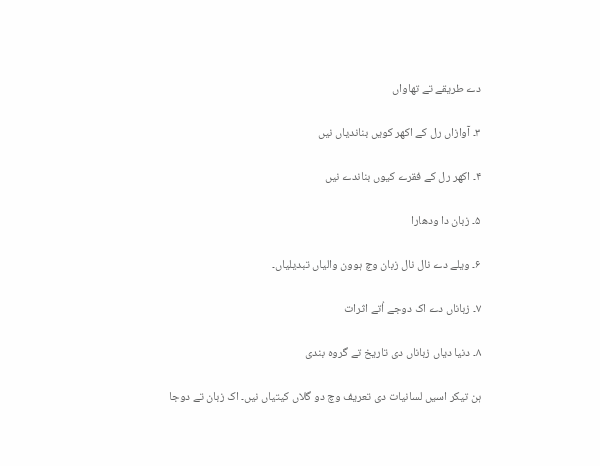دے طریقے تے تھاواں

۳۔ آوازاں رل کے اکھر کویں بناندیاں نیں

۴۔ اکھر رل کے فقرے کیوں بناندے نیں

۵۔ زبان دا ودھارا

۶۔ ویلے دے نال نال زبان وچ ہوون والیاں تبدیلیاں۔

۷۔ زباناں دے اک دوجے اُتے اثرات

۸۔ دنیا دیاں زباناں دی تاریخ تے گروہ بندی

ہن تیکر اسیں لسانیات دی تعریف وچ دو گلاں کیتیاں نیں۔ اک زبان تے دوجا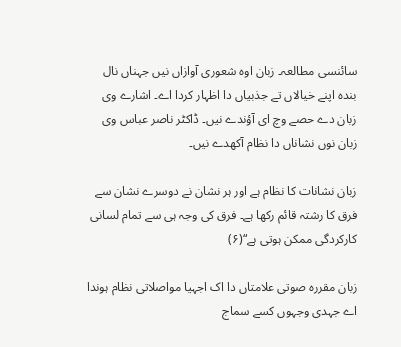سائنسی مطالعہ۔ زبان اوہ شعوری آوازاں نیں جہناں نال بندہ اپنے خیالاں تے جذبیاں دا اظہار کردا اے۔ اشارے وی زبان دے حصے وچ ای آؤندے نیں۔ ڈاکٹر ناصر عباس وی زبان نوں نشاناں دا نظام آکھدے نیں۔

زبان نشانات کا نظام ہے اور ہر نشان نے دوسرے نشان سے فرق کا رشتہ قائم رکھا ہے۔ فرق کی وجہ ہی سے تمام لسانی کارکردگی ممکن ہوتی ہے“(۶)

زبان مقررہ صوتی علامتاں دا اک اجہیا مواصلاتی نظام ہوندا اے جہدی وجہوں کسے سماج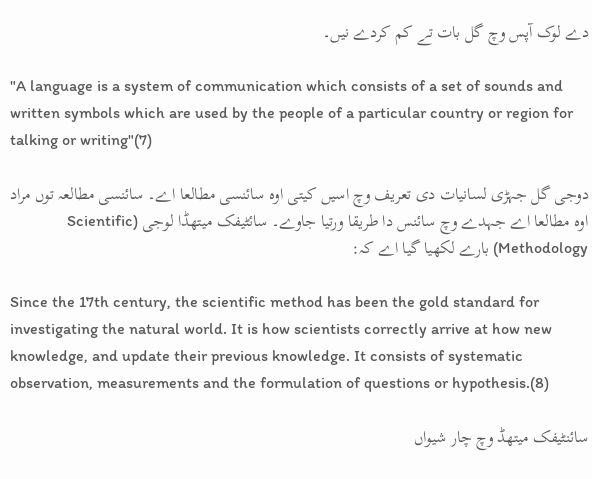دے لوک آپس وچ گل بات تے کم کردے نیں۔

"A language is a system of communication which consists of a set of sounds and written symbols which are used by the people of a particular country or region for talking or writing"(7)

دوجی گل جہڑی لسانیات دی تعریف وچ اسیں کیتی اوہ سائنسی مطالعا اے۔ سائنسی مطالعہ توں مراد اوہ مطالعا اے جہدے وچ سائنس دا طریقا ورتیا جاوے۔ سائٹیفک میتھڈا لوجی (Scientific Methodology) بارے لکھیا گیا اے کہ:

Since the 17th century, the scientific method has been the gold standard for investigating the natural world. It is how scientists correctly arrive at how new knowledge, and update their previous knowledge. It consists of systematic observation, measurements and the formulation of questions or hypothesis.(8)

سائنٹیفک میتھڈ وچ چار شیواں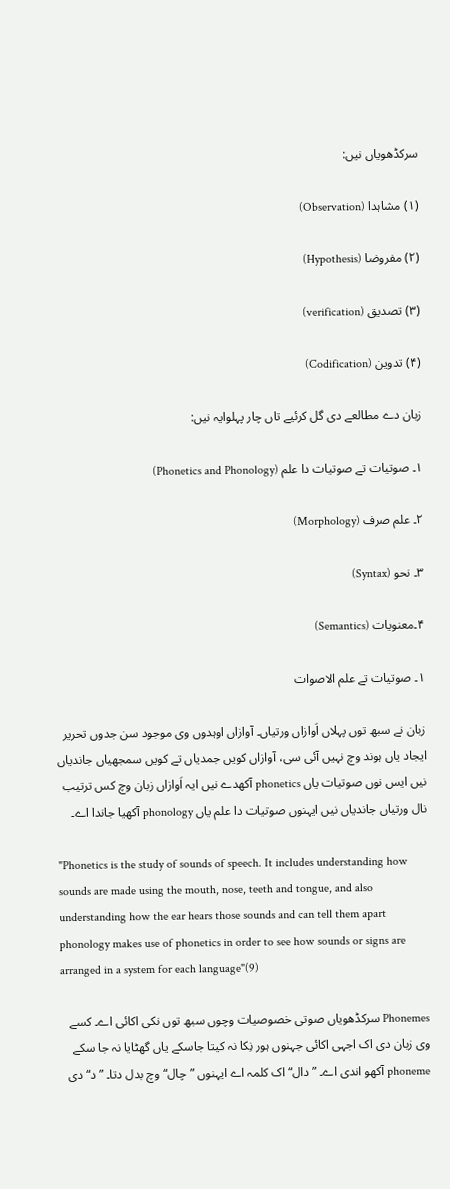سرکڈھویاں نیں:

(۱) مشاہدا (Observation)

(۲) مفروضا (Hypothesis)

(۳) تصدیق (verification)

(۴) تدوین (Codification)

زبان دے مطالعے دی گل کرئیے تاں چار پہلوایہ نیں:

۱۔ صوتیات تے صوتیات دا علم (Phonetics and Phonology)

۲۔ علم صرف (Morphology)

۳۔ نحو (Syntax)

۴۔معنویات (Semantics)

۱۔ صوتیات تے علم الاصوات

زبان نے سبھ توں پہلاں اَوازاں ورتیاں۔ آوازاں اوہدوں وی موجود سن جدوں تحریر ایجاد یاں ہوند وچ نہیں آئی سی، آوازاں کویں جمدیاں تے کویں سمجھیاں جاندیاں نیں ایس نوں صوتیات یاں phonetics آکھدے نیں ایہ اَوازاں زبان وچ کس ترتیب نال ورتیاں جاندیاں نیں ایہنوں صوتیات دا علم یاں phonology آکھیا جاندا اے۔

"Phonetics is the study of sounds of speech. It includes understanding how sounds are made using the mouth, nose, teeth and tongue, and also understanding how the ear hears those sounds and can tell them apart phonology makes use of phonetics in order to see how sounds or signs are arranged in a system for each language"(9)

Phonemes سرکڈھویاں صوتی خصوصیات وچوں سبھ توں نکی اکائی اے۔ کسے وی زبان دی اک اجہی اکائی جہنوں ہور نِکا نہ کیتا جاسکے یاں گھٹایا نہ جا سکے phoneme آکھو اندی اے۔ ”دال“ اک کلمہ اے ایہنوں ”چال“ وچ بدل دتا۔ ”د“ دی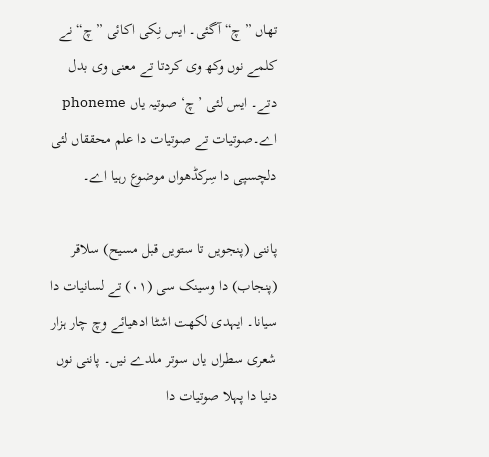تھاں ”چ“ آگئی۔ ایس نِکی اکائی ”چ“ نے کلمے نوں وکھ وی کردتا تے معنی وی بدل دتے۔ ایس لئی ’چ‘ صوتیہ یاں phoneme اے۔صوتیات تے صوتیات دا علم محققاں لئی دلچسپی دا سِرکڈھواں موضوع رہیا اے۔

پاننی (پنجویں تا ستویں قبل مسیح) سلاقر (پنجاب) دا وسینک سی (۰۱) تے لسانیات دا سیانا۔ ایہدی لکھت اشٹا ادھیائے وچ چار ہزار شعری سطراں یاں سوتر ملدے نیں۔ پاننی نوں دنیا دا پہلا صوتیات دا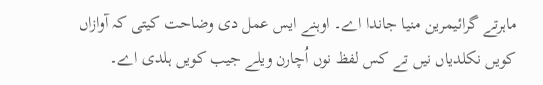ماہرتے گرائیمرین منیا جاندا اے۔ اوہنے ایس عمل دی وضاحت کیتی کہ آوازاں کویں نکلدیاں نیں تے کس لفظ نوں اُچارن ویلے جیب کویں ہلدی اے۔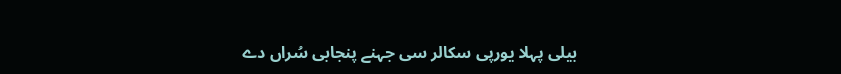بیلی پہلا یورپی سکالر سی جہنے پنجابی سُراں دے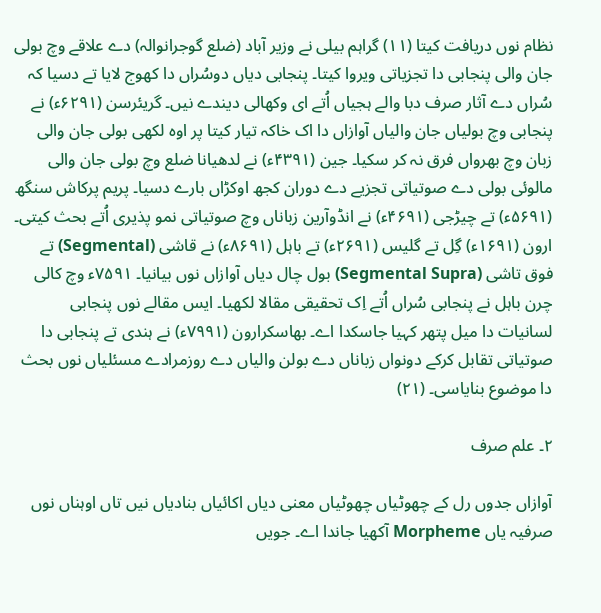نظام نوں دریافت کیتا (۱۱) گراہم بیلی نے وزیر آباد (ضلع گوجرانوالہ) دے علاقے وچ بولی جان والی پنجابی دا تجزیاتی ویروا کیتا۔ پنجابی دیاں دوسُراں دا کھوج لایا تے دسیا کہ سُراں دے آثار صرف دبا والے ہجیاں اُتے ای وکھالی دیندے نیں۔ گریئرسن (۶۲۹۱ء) نے پنجابی وچ بولیاں جان والیاں آوازاں دا اک خاکہ تیار کیتا پر اوہ لکھی بولی جان والی زبان وچ بھرواں فرق نہ کر سکیا۔ جین (۴۳۹۱ء) نے لدھیانا ضلع وچ بولی جان والی مالوئی بولی دے صوتیاتی تجزیے دے دوران کجھ اوکڑاں بارے دسیا۔ پریم پرکاش سنگھ (۵۶۹۱ء) تے چیڑجی (۴۶۹۱ء) نے انڈوآرین زباناں وچ صوتیاتی نمو پذیری اُتے بحث کیتی۔ ارون (۱۶۹۱ء) گِل تے گلیس (۲۶۹۱ء) تے باہل (۸۶۹۱ء) نے قاشی (Segmental) تے فوق تاشی (Segmental Supra) بول چال دیاں آوازاں نوں بیانیا۔ ۷۵۹۱ء وچ کالی چرن باہل نے پنجابی سُراں اُتے اِک تحقیقی مقالا لکھیا۔ ایس مقالے نوں پنجابی لسانیات دا میل پتھر کہیا جاسکدا اے۔ بھاسکرارون (۷۹۹۱ء) نے ہندی تے پنجابی دا صوتیاتی تقابل کرکے دونواں زباناں دے بولن والیاں دے روزمرادے مسئلیاں نوں بحث دا موضوع بنایاسی۔ (۲۱)

۲۔ علم صرف

آوازاں جدوں رل کے چھوٹیاں چھوٹیاں معنی دیاں اکائیاں بنادیاں نیں تاں اوہناں نوں صرفیہ یاں Morpheme آکھیا جاندا اے۔ جویں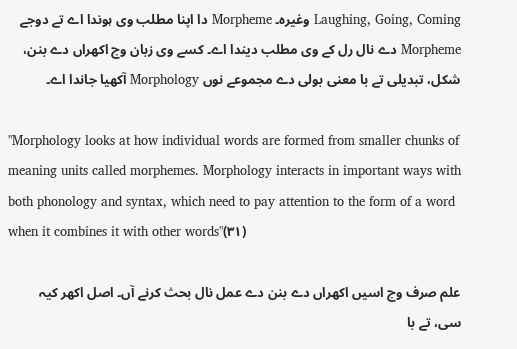Laughing, Going, Coming وغیرہ۔ Morpheme دا اپنا مطلب وی ہوندا اے تے دوجے Morpheme دے نال رل کے وی مطلب دیندا اے۔ کسے وی زبان وچ اکھراں دے بنن، شکل، تبدیلی تے با معنی بولی دے مجموعے نوں Morphology آکھیا جاندا اے۔

"Morphology looks at how individual words are formed from smaller chunks of meaning units called morphemes. Morphology interacts in important ways with both phonology and syntax, which need to pay attention to the form of a word when it combines it with other words"(۳۱)

علم صرف وچ اسیں اکھراں دے بنن دے عمل نال بحث کرنے آں۔ اصل اکھر کیہ سی، تے با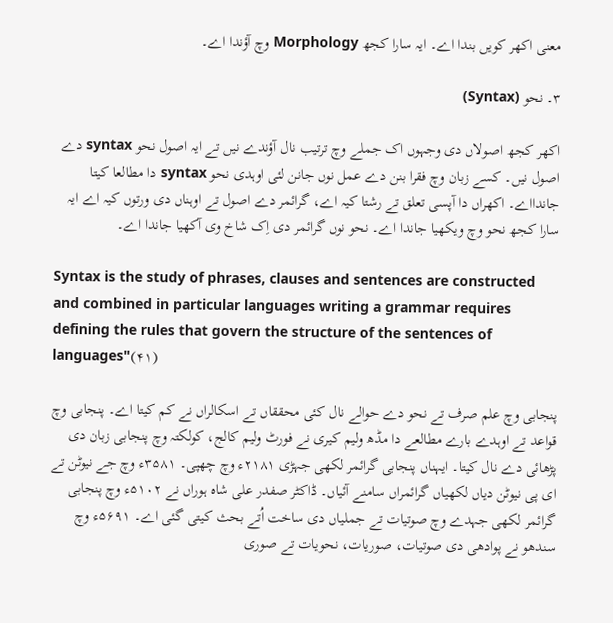معنی اکھر کویں بندا اے۔ ایہ سارا کجھ Morphology وچ آؤندا اے۔

۳۔ نحو (Syntax)

اکھر کجھ اصولاں دی وجہوں اک جملے وچ ترتیب نال آؤندے نیں تے ایہ اصول نحو syntax دے اصول نیں۔ کسے زبان وچ فقرا بنن دے عمل نوں جانن لئی اوہدی نحو syntax دا مطالعا کیتا جاندااے۔ اکھراں دا آپسی تعلق تے رشتا کیہ اے، گرائمر دے اصول تے اوہناں دی ورتوں کیہ اے ایہ سارا کجھ نحو وچ ویکھیا جاندا اے۔ نحو نوں گرائمر دی اِک شاخ وی آکھیا جاندا اے۔

Syntax is the study of phrases, clauses and sentences are constructed and combined in particular languages writing a grammar requires defining the rules that govern the structure of the sentences of languages"(۴۱)

پنجابی وچ علم صرف تے نحو دے حوالے نال کئی محققاں تے اسکالراں نے کم کیتا اے۔ پنجابی وچ قواعد تے اوہدے بارے مطالعے دا مڈھ ولیم کیری نے فورٹ ولیم کالج، کولکتہ وچ پنجابی زبان دی پڑھائی دے نال کیتا۔ ایہناں پنجابی گرائمر لکھی جہڑی ۲۱۸۱ء وچ چھپی۔ ۳۵۸۱ء وچ جے نیوٹن تے ای پی نیوٹن دیاں لکھیاں گرائمراں سامنے آئیاں۔ ڈاکٹر صفدر علی شاہ ہوراں نے ۵۱۰۲ء وچ پنجابی گرائمر لکھی جہدے وچ صوتیات تے جملیاں دی ساخت اُتے بحث کیتی گئی اے۔ ۵۶۹۱ء وچ سندھو نے پوادھی دی صوتیات، صوریات، نحویات تے صوری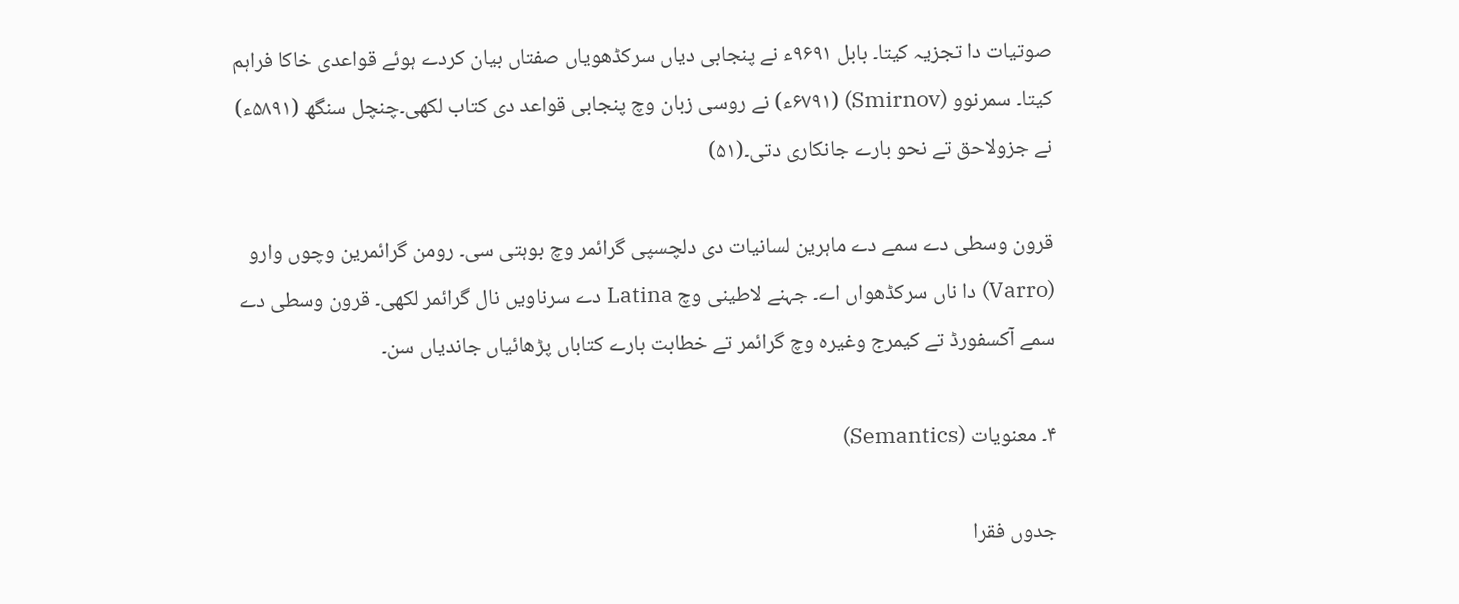صوتیات دا تجزیہ کیتا۔ بابل ۹۶۹۱ء نے پنجابی دیاں سرکڈھویاں صفتاں بیان کردے ہوئے قواعدی خاکا فراہم کیتا۔ سمرنوو (Smirnov) (۶۷۹۱ء) نے روسی زبان وچ پنجابی قواعد دی کتاب لکھی۔چنچل سنگھ (۵۸۹۱ء) نے جزولاحق تے نحو بارے جانکاری دتی۔(۵۱)

قرون وسطی دے سمے دے ماہرین لسانیات دی دلچسپی گرائمر وچ بوہتی سی۔ رومن گرائمرین وچوں وارو (Varro) دا ناں سرکڈھواں اے۔ جہنے لاطینی وچ Latina دے سرناویں نال گرائمر لکھی۔ قرون وسطی دے سمے آکسفورڈ تے کیمرج وغیرہ وچ گرائمر تے خطابت بارے کتاباں پڑھائیاں جاندیاں سن۔

۴۔ معنویات (Semantics)

جدوں فقرا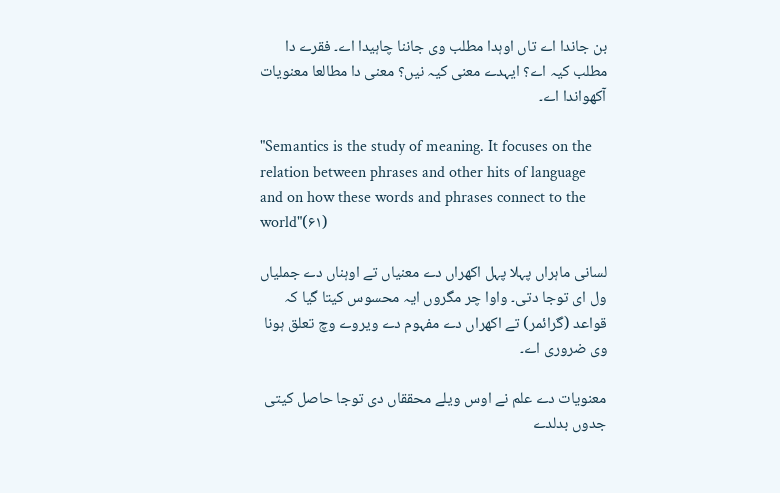بن جاندا اے تاں اوہدا مطلب وی جاننا چاہیدا اے۔ فقرے دا مطلب کیہ اے؟ ایہدے معنی کیہ نیں؟ معنی دا مطالعا معنویات آکھواندا اے۔

"Semantics is the study of meaning. It focuses on the relation between phrases and other hits of language and on how these words and phrases connect to the world"(۶۱)

لسانی ماہراں پہلا پہل اکھراں دے معنیاں تے اوہناں دے جملیاں ول ای توجا دتی۔ واوا چر مگروں ایہ محسوس کیتا گیا کہ قواعد (گرائمر) تے اکھراں دے مفہوم دے ویروے وچ تعلق ہونا وی ضروری اے۔

معنویات دے علم نے اوس ویلے محققاں دی توجا حاصل کیتی جدوں بدلدے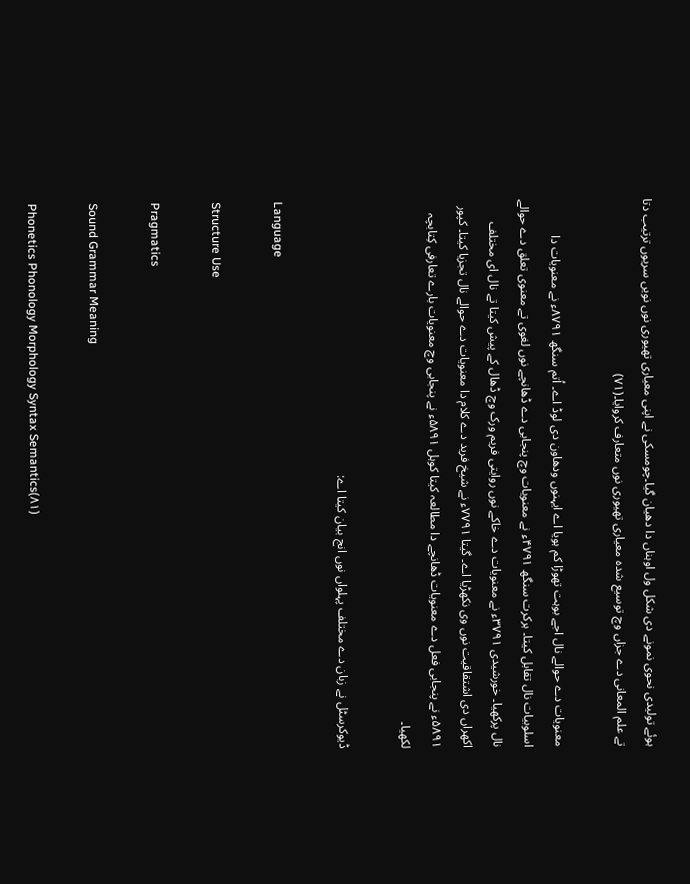ہوئے تولیدی نحوی نمونے دی شکل ول اوہناں دا دھیان گیا۔چومسکی نے اپنی معیاری تھیوری نوں نویں سریوں ترتیب دتا تے علم المعانی دے جزاں وچ توسیع شدہ معیاری تھیوری نوں متعارف کروایا۔(۷۱)

معنویات دے حوالے نال اجے بوہت تھوڑا کم ہویا اے ایہنوں ودھاون دی لوڈ اے۔ اُتم سنگھ ۸۷۹۱ء نے معنویات دا اسلوبیات نال تقابل کیتا۔ ہرکرت سنگھ ۴۷۹۱ء نے معنویات وچ پنجابی دے ڈھانچے نوں لغوی تے معنوی تعلق دے حوالے نال پرکھیا۔ خورشیدی ۳۷۹۱ء نے معنویات دے خاکے نوں روایتی فریم ورک وچ ڈھال کے پیش کیتا تے نال ای مختلف اکھراں دی اشتقاقیت نوں وی نکھڑیا اے۔ گیتا ۷۷۹۱ء نے شیخ فرید دے کلام دا معنویات دے حوالے نال تجزیا کیتا۔ کپور ۵۸۹۱ء نے پنجابی فعل دے معنویات ڈھانچے دا مطالعہ کیتا کوہل ۵۸۹۱ء نے پنجابی وچ معنویات بارے تعارفی کِتابچہ لکھیا۔

ڈیوکرسٹل نے زبان دے مختلف پہلواں نوں انج بیان کیتا اے:

Language

Structure Use

Pragmatics

Sound Grammar Meaning

Phonetics Phonology Morphology Syntax Semantics(۸۱)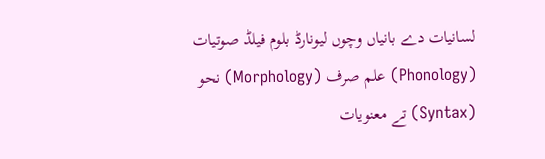لسانیات دے بانیاں وچوں لیونارڈ بلوم فیلڈ صوتیات (Phonology) علم صرف (Morphology) نحو (Syntax) تے معنویات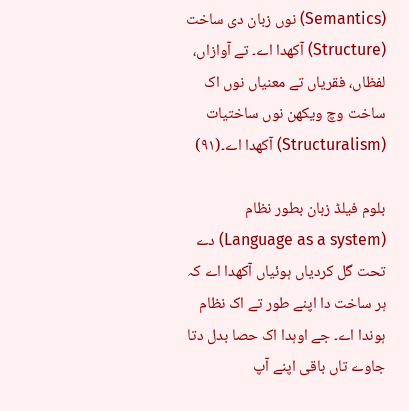(Semantics) نوں زبان دی ساخت (Structure) آکھدا اے۔ تے آوازاں، لفظاں، فقریاں تے معنیاں نوں اک ساخت وچ ویکھن نوں ساختیات (Structuralism) آکھدا اے۔(۹۱)

بلوم فیلڈ زبان بطور نظام (Language as a system) دے تحت گل کردیاں ہوئیاں آکھدا اے کہ ہر ساخت دا اپنے طور تے اک نظام ہوندا اے۔ جے اوہدا اک حصا بدل دتا جاوے تاں باقی اپنے آپ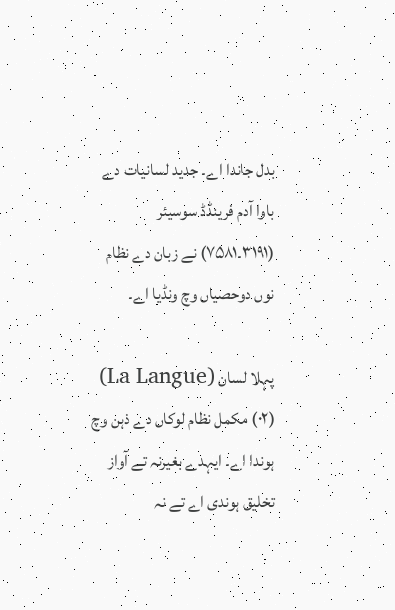بدل جاندا اے۔ جدید لسانیات دے باوا آدم فرینڈڈ سوسیئر (۳۱۹۱۔۷۵۸۱) نے زبان دے نظام نوں دوحصیاں وچ ونڈیا اے۔

پہلا لسان (La Langue) (۰۲) مکمل نظام لوکاں دے ذہن وچ ہوندا اے۔ ایہدے بغیرنہ تے آواز تخلیق ہوندی اے تے نہ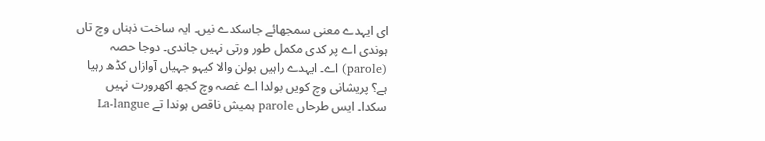ای ایہدے معنی سمجھائے جاسکدے نیں۔ ایہ ساخت ذہناں وچ تاں ہوندی اے پر کدی مکمل طور ورتی نہیں جاندی۔ دوجا حصہ (parole) اے۔ ایہدے راہیں بولن والا کیہو جہیاں آوازاں کڈھ رہیا ہے؟ پریشانی وچ کویں بولدا اے غصہ وچ کجھ اکھرورت نہیں سکدا۔ ایس طرحاں parole ہمیش ناقص ہوندا تے La-langue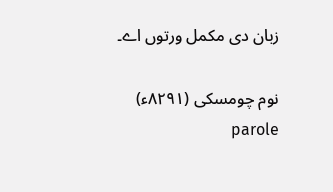زبان دی مکمل ورتوں اے۔

نوم چومسکی (۸۲۹۱ء) parole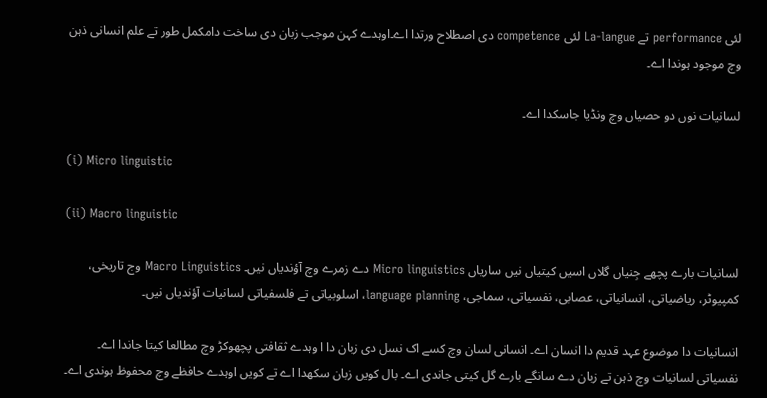لئی performance تے La-langue لئی competence دی اصطلاح ورتدا اے۔اوہدے کہن موجب زبان دی ساخت دامکمل طور تے علم انسانی ذہن وچ موجود ہوندا اے۔

لسانیات نوں دو حصیاں وچ ونڈیا جاسکدا اے۔

(i) Micro linguistic

(ii) Macro linguistic

لسانیات بارے پچھے جِنیاں گلاں اسیں کیتیاں نیں ساریاں Micro linguistics دے زمرے وچ آؤندیاں نیں۔ Macro Linguistics وج تاریخی، کمپیوٹر، ریاضیاتی، انسانیاتی، عصابی، نفسیاتی، سماجی، language planning، اسلوبیاتی تے فلسفیاتی لسانیات آؤندیاں نیں۔

انسانیات دا موضوع عہد قدیم دا انسان اے۔ انسانی لسان وچ کسے اک نسل دی زبان دا ا وہدے ثقافتی پچھوکڑ وچ مطالعا کیتا جاندا اے۔ نفسیاتی لسانیات وچ ذہن تے زبان دے سانگے بارے گل کیتی جاندی اے۔ بال کویں زبان سکھدا اے تے کویں اوہدے حافظے وچ محفوظ ہوندی اے۔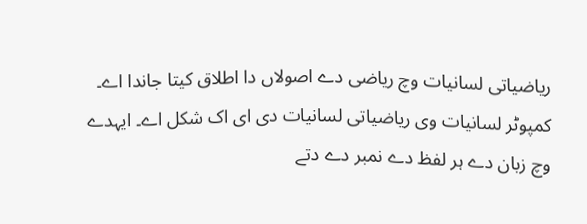ریاضیاتی لسانیات وچ ریاضی دے اصولاں دا اطلاق کیتا جاندا اے۔ کمپوٹر لسانیات وی ریاضیاتی لسانیات دی ای اک شکل اے۔ ایہدے وچ زبان دے ہر لفظ دے نمبر دے دتے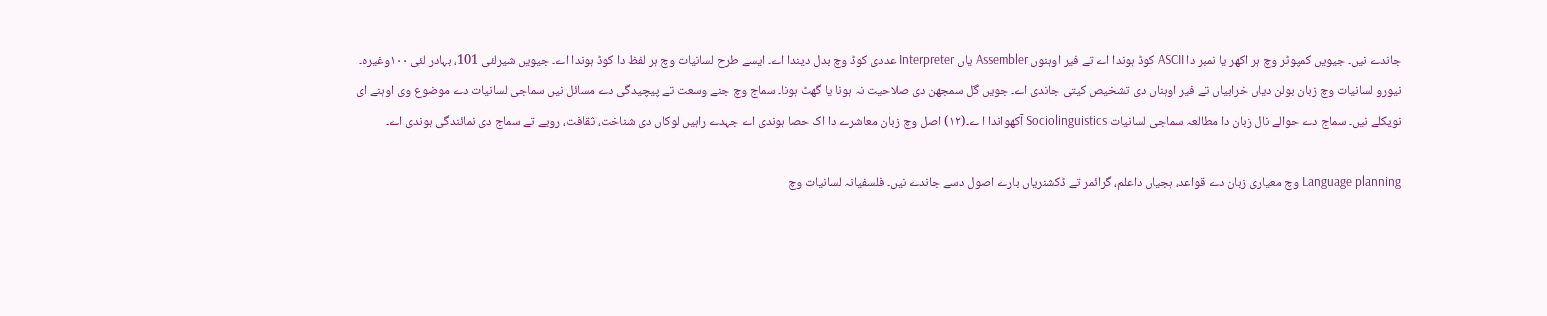جاندے نیں۔ جیویں کمپوٹر وچ ہر اکھر یا نمبر دا ASCII کوڈ ہوندا اے تے فیر اوہنوں Assembler یاں Interpreter عددی کوڈ وچ بدل دیندا اے۔ ایسے طرح لسانیات وچ ہر لفظ دا کوڈ ہوندا اے۔ جیویں شیرلئی 101، بہادر لئی ۱۰۰وغیرہ۔ نیورو لسانیات وچ زبان بولن دیاں خرابیاں تے فیر اوہناں دی تشخیص کیتی جاندی اے۔ جویں گل سمجھن دی صلاحیت نہ ہونا یا گھٹ ہونا۔ سماج وچ جنے وسعت تے پیچیدگی دے مسائل نیں سماجی لسانیات دے موضوع وی اوہنے ای نویکلے نیں۔ سماج دے حوالے نال زبان دا مطالعہ سماجی لسانیات Sociolinguistics آکھواندا ا ے۔(۱۲) اصل وچ زبان معاشرے دا اک حصا ہوندی اے جہدے راہیں لوکاں دی شناخت، ثقافت، رویے تے سماج دی نمائندگی ہوندی اے۔

Language planning وچ معیاری زبان دے قواعد، ہجیاں داعلم، گرائمر تے ڈکشنریاں بارے اصول دسے جاندے نیں۔ فلسفیانہ لسانیات وچ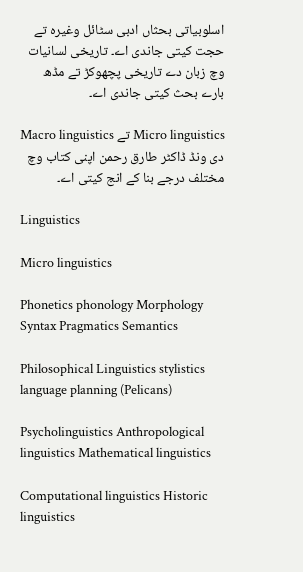اسلوبیاتی بحثاں ادبی سٹائل وغیرہ تے حجت کیتی جاندی اے۔ تاریخی لسانیات وچ زبان دے تاریخی پچھوکڑ تے مڈھ بارے بحث کیتی جاندی اے۔

Micro linguistics تے Macro linguistics دی ونڈ ڈاکٹر طارق رحمن اپنی کتاب وچ مختلف درجے بنا کے انج کیتی اے۔

Linguistics

Micro linguistics

Phonetics phonology Morphology Syntax Pragmatics Semantics

Philosophical Linguistics stylistics language planning (Pelicans)

Psycholinguistics Anthropological linguistics Mathematical linguistics

Computational linguistics Historic linguistics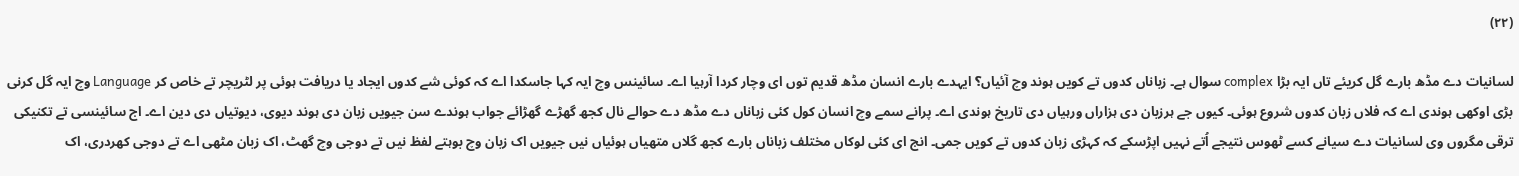(۲۲)

لسانیات دے مڈھ بارے گل کریئے تاں ایہ بڑا complex سوال ہے۔ زباناں کدوں تے کویں ہوند وچ آئیاں؟ ایہدے بارے انسان مڈھ قدیم توں ای وچار کردا آرہیا اے۔ سائینس وچ ایہ کہا جاسکدا اے کہ کوئی شے کدوں ایجاد یا دریافت ہوئی پر لٹریچر تے خاص کر Language وچ ایہ گل کرنی بڑی اوکھی ہوندی اے کہ فلاں زبان کدوں شروع ہوئی۔ کیوں جے ہرزبان دی ہزاراں ورہیاں دی تاریخ ہوندی اے۔ پرانے سمے وچ انسان کول کئی زباناں دے مڈھ دے حوالے نال کجھ گھڑے گھڑائے جواب ہوندے سن جیویں زبان دی ہوند دیوی، دیوتیاں دی دین اے۔ اج سائینسی تے تکنیکی ترقی مگروں وی لسانیات دے سیانے کسے ٹھوس نتیجے اُتے نہیں اپڑسکے کہ کہڑی زبان کدوں تے کویں جمی۔ انج ای کئی لوکاں مختلف زباناں بارے کجھ گلاں متھیاں ہوئیاں نیں جیویں اک زبان وچ بوہتے لفظ نیں تے دوجی وچ گھٹ، اک زبان مٹھی اے تے دوجی کھردری، اک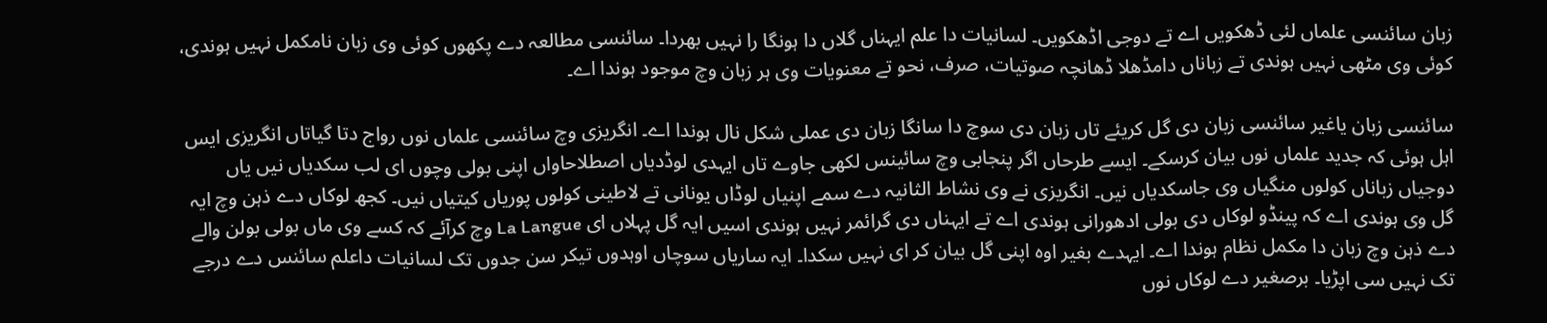زبان سائنسی علماں لئی ڈھکویں اے تے دوجی اڈھکویں۔ لسانیات دا علم ایہناں گلاں دا ہونگا را نہیں بھردا۔ سائنسی مطالعہ دے پکھوں کوئی وی زبان نامکمل نہیں ہوندی، کوئی وی مٹھی نہیں ہوندی تے زباناں دامڈھلا ڈھانچہ صوتیات، صرف، نحو تے معنویات وی ہر زبان وچ موجود ہوندا اے۔

سائنسی زبان یاغیر سائنسی زبان دی گل کریئے تاں زبان دی سوچ دا سانگا زبان دی عملی شکل نال ہوندا اے۔ انگریزی وچ سائنسی علماں نوں رواج دتا گیاتاں انگریزی ایس اہل ہوئی کہ جدید علماں نوں بیان کرسکے۔ ایسے طرحاں اگر پنجابی وچ سائینس لکھی جاوے تاں ایہدی لوڈدیاں اصطلاحاواں اپنی بولی وچوں ای لب سکدیاں نیں یاں دوجیاں زباناں کولوں منگیاں وی جاسکدیاں نیں۔ انگریزی نے وی نشاط الثانیہ دے سمے اپنیاں لوڈاں یونانی تے لاطینی کولوں پوریاں کیتیاں نیں۔ کجھ لوکاں دے ذہن وچ ایہ گل وی ہوندی اے کہ پینڈو لوکاں دی بولی ادھورانی ہوندی اے تے ایہناں دی گرائمر نہیں ہوندی اسیں ایہ گل پہلاں ای La Langue وچ کرآئے کہ کسے وی ماں بولی بولن والے دے ذہن وچ زبان دا مکمل نظام ہوندا اے۔ ایہدے بغیر اوہ اپنی گل بیان کر ای نہیں سکدا۔ ایہ ساریاں سوچاں اوہدوں تیکر سن جدوں تک لسانیات داعلم سائنس دے درجے تک نہیں سی اپڑیا۔ برصغیر دے لوکاں نوں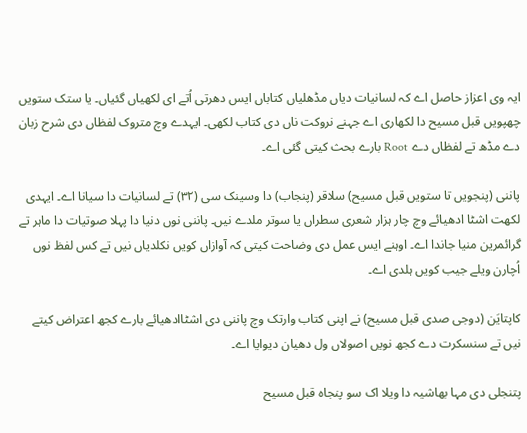ایہ وی اعزاز حاصل اے کہ لسانیات دیاں مڈھلیاں کتاباں ایس دھرتی اُتے ای لکھیاں گئیاں۔ یا ستک ستویں چھپویں قبل مسیح دا لکھاری اے جہنے نروکت ناں دی کتاب لکھی۔ ایہدے وچ متروک لفظاں دی شرح زبان دے مڈھ تے لفظاں دے Root بارے بحث کیتی گئی اے۔

پاننی (پنجویں تا ستویں قبل مسیح) سلاقر (پنجاب) دا وسینک سی (۳۲) تے لسانیات دا سیانا اے۔ ایہدی لکھت اشٹا ادھیائے وچ چار ہزار شعری سطراں یا سوتر ملدے نیں۔ پاننی نوں دنیا دا پہلا صوتیات دا ماہر تے گرائمرین منیا جاندا اے۔ اوہنے ایس عمل دی وضاحت کیتی کہ آوازاں کویں نکلدیاں نیں تے کس لفظ نوں اُچارن ویلے جیب کویں ہلدی اے۔

کاپتایَن (دوجی صدی قبل مسیح) نے اپنی کتاب وارتک وچ پاننی دی اشٹاادھیائے بارے کجھ اعتراض کیتے نیں تے سنسکرت دے کجھ نویں اصولاں ول دھیان دیوایا اے۔

پتنجلی دی مہا بھاشیہ دا ویلا اک سو پنجاہ قبل مسیح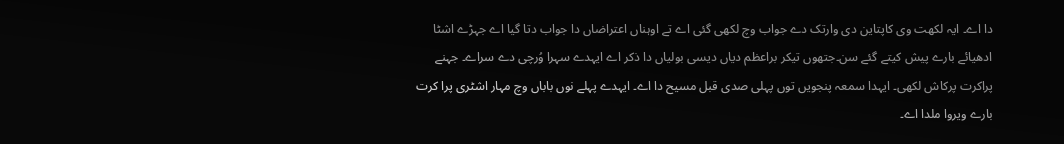دا اے۔ ایہ لکھت وی کاپتاین دی وارتک دے جواب وچ لکھی گئی اے تے اوہناں اعتراضاں دا جواب دتا گیا اے جہڑے اشٹا ادھیائے بارے پیش کیتے گئے سن۔جتھوں تیکر براعظم دیاں دیسی بولیاں دا ذکر اے ایہدے سہرا وُرچی دے سراے۔ جہنے پراکرت پرکاش لکھی۔ ایہدا سمعہ پنجویں توں پہلی صدی قبل مسیح دا اے۔ ایہدے پہلے نوں باباں وچ مہار اشٹری پرا کرت بارے ویروا ملدا اے۔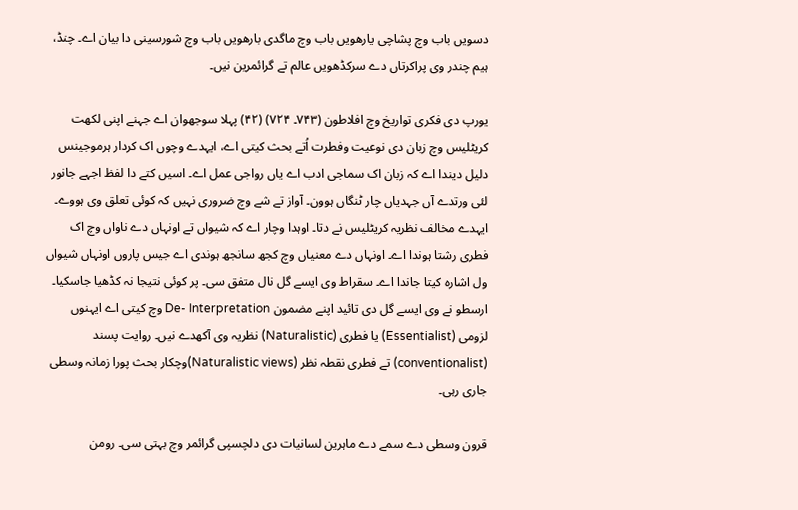دسویں باب وچ پشاچی یارھویں باب وچ ماگدی بارھویں باب وچ شورسینی دا بیان اے۔ چنڈ، ہیم چندر وی پراکرتاں دے سرکڈھویں عالم تے گرائمرین نیں۔

یورپ دی فکری تواریخ وچ افلاطون (۷۴۳۔ ۷۲۴) (۴۲) پہلا سوجھوان اے جہنے اپنی لکھت کریٹلیس وچ زبان دی نوعیت وفطرت اُتے بحث کیتی اے، ایہدے وچوں اک کردار ہرموجینس دلیل دیندا اے کہ زبان اک سماجی ادب اے یاں رواجی عمل اے۔ اسیں کتے دا لفظ اجہے جانور لئی ورتدے آں جہدیاں چار ٹنگاں ہوون۔ آواز تے شے وچ ضروری نہیں کہ کوئی تعلق وی ہووے۔ ایہدے مخالف نظریہ کریٹلیس نے دتا۔ اوہدا وچار اے کہ شیواں تے اونہاں دے ناواں وچ اک فطری رشتا ہوندا اے۔ اونہاں دے معنیاں وچ کجھ سانجھ ہوندی اے جیس پاروں اونہاں شیواں ول اشارہ کیتا جاندا اے۔ سقراط وی ایسے گل نال متفق سی۔ پر کوئی نتیجا نہ کڈھیا جاسکیا۔ ارسطو نے وی ایسے گل دی تائید اپنے مضمون De- Interpretation وچ کیتی اے ایہنوں لزومی (Essentialist) یا فطری (Naturalistic) نظریہ وی آکھدے نیں۔ روایت پسند (conventionalist) تے فطری نقطہ نظر (Naturalistic views)وچکار بحث پورا زمانہ وسطی جاری رہی۔

قرون وسطی دے سمے دے ماہرین لسانیات دی دلچسپی گرائمر وچ بہتی سی۔ رومن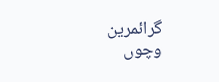گرائمرین وچوں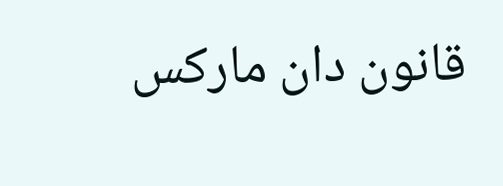قانون دان مارکس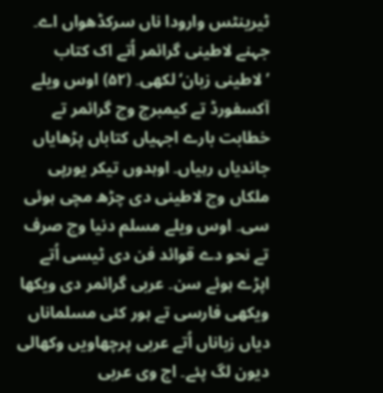ٹیرینٹس وارودا ناں سرکڈھواں اے۔ جہنے لاطینی گرائمر اُتے اک کتاب ’لاطینی زبان‘ لکھی۔ (۵۲) اوس ویلے آکسفورڈ تے کیمبرج وچ گرائمر تے خطابت بارے اجہیاں کتاباں پڑھایاں جاندیاں رہیاں۔ اوہدوں تیکر یورپی ملکاں وچ لاطینی دی چڑھ مچی ہوئی سی۔ اوس ویلے مسلم دنیا وچ صرف تے نحو دے قوائد فن دی ٹیسی اُتے اپڑے ہوئے سن۔ عربی گرائمر دی ویکھا ویکھی فارسی تے ہور کئی مسلماناں دیاں زباناں اُتے عربی پرچھاویں وکھالی دیون لگ پئے۔ اج وی عربی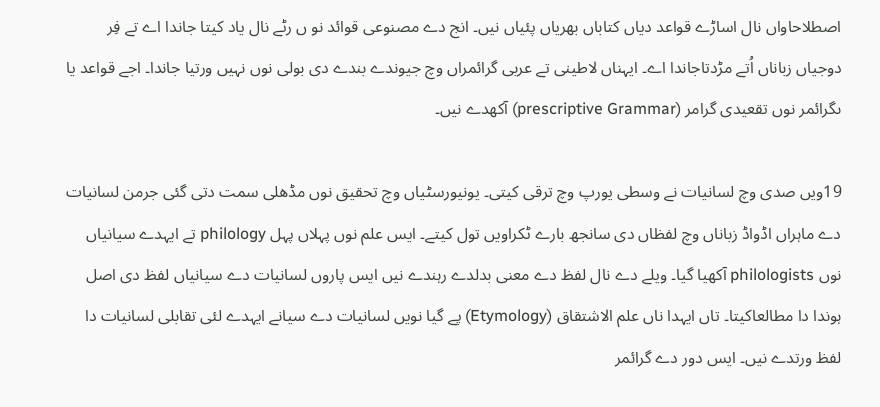اصطلاحاواں نال اساڑے قواعد دیاں کتاباں بھریاں پئیاں نیں۔ انج دے مصنوعی قوائد نو ں رٹے نال یاد کیتا جاندا اے تے فِر دوجیاں زباناں اُتے مڑدتاجاندا اے۔ ایہناں لاطینی تے عربی گرائمراں وچ جیوندے بندے دی بولی نوں نہیں ورتیا جاندا۔ اجے قواعد یا ںگرائمر نوں تقعیدی گرامر (prescriptive Grammar) آکھدے نیں۔

19ویں صدی وچ لسانیات نے وسطی یورپ وچ ترقی کیتی۔ یونیورسٹیاں وچ تحقیق نوں مڈھلی سمت دتی گئی جرمن لسانیات دے ماہراں اڈواڈ زباناں وچ لفظاں دی سانجھ بارے ٹکراویں تول کیتے۔ ایس علم نوں پہلاں پہل philology تے ایہدے سیانیاں نوں philologists آکھیا گیا۔ ویلے دے نال لفظ دے معنی بدلدے رہندے نیں ایس پاروں لسانیات دے سیانیاں لفظ دی اصل ہوندا دا مطالعاکیتا۔ تاں ایہدا ناں علم الاشتقاق (Etymology) پے گیا نویں لسانیات دے سیانے ایہدے لئی تقابلی لسانیات دا لفظ ورتدے نیں۔ ایس دور دے گرائمر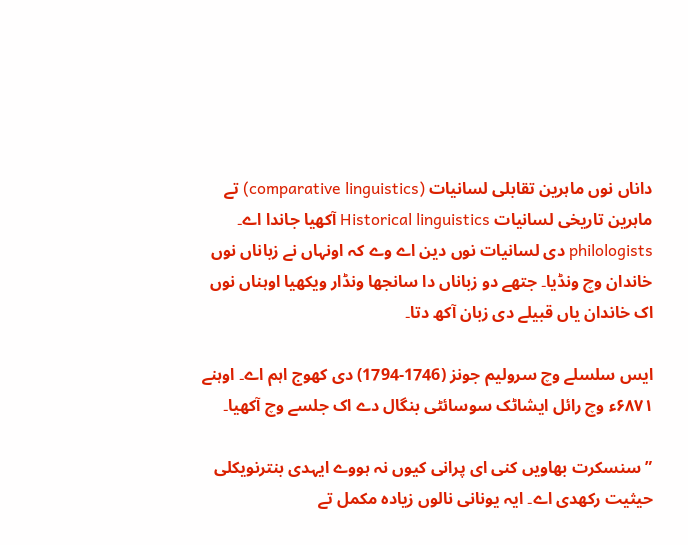داناں نوں ماہرین تقابلی لسانیات (comparative linguistics) تے ماہرین تاریخی لسانیات Historical linguistics آکھیا جاندا اے۔ philologists دی لسانیات نوں دین اے وے کہ اونہاں نے زباناں نوں خاندان وچ ونڈیا۔ جتھے دو زباناں دا سانجھا ونڈار ویکھیا اوہناں نوں اک خاندان یاں قبیلے دی زبان آکھ دتا۔

ایس سلسلے وچ سرولیم جونز (1746-1794) دی کھوج اہم اے۔ اوہنے ۶۸۷۱ء وچ رائل ایشاٹک سوسائٹی بنگال دے اک جلسے وچ آکھیا۔

”سنسکرت بھاویں کنی ای پرانی کیوں نہ ہووے ایہدی بنترنویکلی حیثیت رکھدی اے۔ ایہ یونانی نالوں زیادہ مکمل تے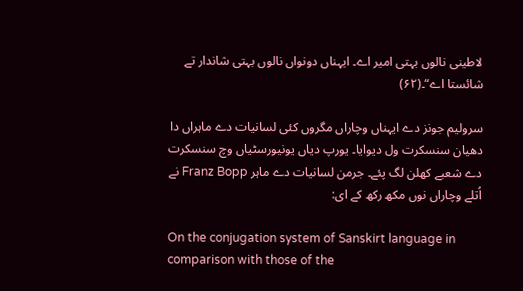لاطینی نالوں بہتی امیر اے۔ ایہناں دونواں نالوں بہتی شاندار تے شائستا اے“۔(۶۲)

سرولیم جونز دے ایہناں وچاراں مگروں کئی لسانیات دے ماہراں دا دھیان سنسکرت ول دیوایا۔ یورپ دیاں یونیورسٹیاں وچ سنسکرت دے شعبے کھلن لگ پئے۔ جرمن لسانیات دے ماہر Franz Bopp نے اُتلے وچاراں نوں مکھ رکھ کے ای:

On the conjugation system of Sanskirt language in comparison with those of the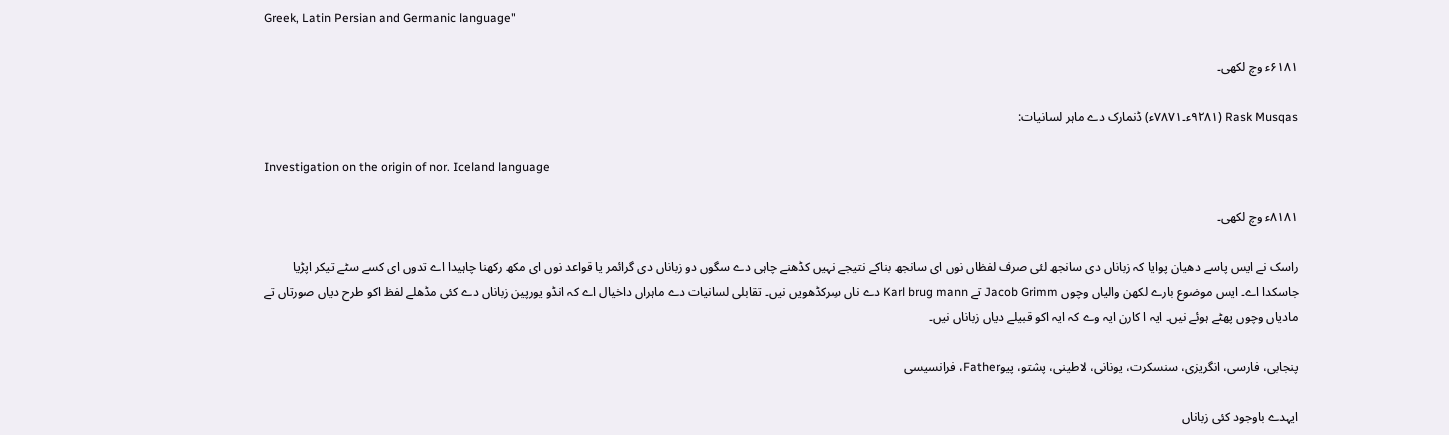Greek, Latin Persian and Germanic language"

۶۱۸۱ء وچ لکھی۔

Rask Musqas (۹۲۸۱ء۔۷۸۷۱ء) ڈنمارک دے ماہر لسانیات:

Investigation on the origin of nor. Iceland language

۸۱۸۱ء وچ لکھی۔

راسک نے ایس پاسے دھیان پوایا کہ زباناں دی سانجھ لئی صرف لفظاں نوں ای سانجھ بناکے نتیجے نہیں کڈھنے چاہی دے سگوں دو زباناں دی گرائمر یا قواعد نوں ای مکھ رکھنا چاہیدا اے تدوں ای کسے سٹے تیکر اپڑیا جاسکدا اے۔ ایس موضوع بارے لکھن والیاں وچوں Jacob Grimm تے Karl brug mann دے ناں سِرکڈھویں نیں۔ تقابلی لسانیات دے ماہراں داخیال اے کہ انڈو یورپین زباناں دے کئی مڈھلے لفظ اکو طرح دیاں صورتاں تے مادیاں وچوں پھٹے ہوئے نیں۔ ایہ ا کارن ایہ وے کہ ایہ اکو قبیلے دیاں زباناں نیں۔

پنجابی، فارسی، انگریزی، سنسکرت، یونانی، لاطینی، پشتو، پیوFather، فرانسیسی

ایہدے باوجود کئی زباناں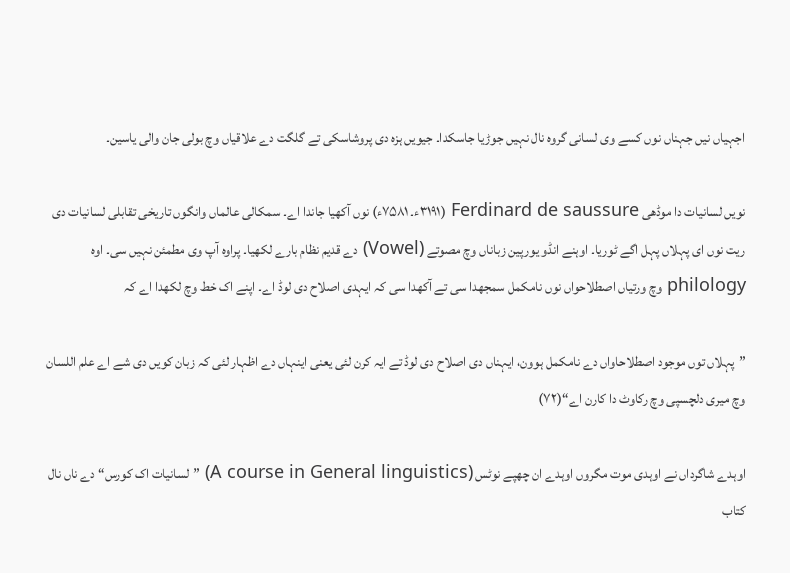اجہیاں نیں جہناں نوں کسے وی لسانی گروہ نال نہیں جوڑیا جاسکدا۔ جیویں ہزہ دی پروشاسکی تے گلگت دے علاقیاں وچ بولی جان والی یاسین۔

نویں لسانیات دا موڈھی Ferdinard de saussure (۳۱۹۱ء۔ ۷۵۸۱ء) نوں آکھیا جاندا اے۔ سمکالی عالماں وانگوں تاریخی تقابلی لسانیات دی ریت نوں ای پہلاں پہل اگے ٹوریا۔ اوہنے انڈو یورپین زباناں وچ مصوتے (Vowel) دے قدیم نظام بارے لکھیا۔ پراوہ آپ وی مطمئن نہیں سی۔ اوہ philology وچ ورتیاں اصطلاحواں نوں نامکمل سمجھدا سی تے آکھدا سی کہ ایہدی اصلاح دی لوڈ اے۔ اپنے اک خط وچ لکھدا اے کہ

”پہلاں توں موجود اصطلاحاواں دے نامکمل ہوون، ایہناں دی اصلاح دی لوڈ تے ایہ کرن لئی یعنی اینہاں دے اظہار لئی کہ زبان کویں دی شے اے علم اللسان وچ میری دلچسپی وچ رکاوٹ دا کارن اے“(۷۲)

اوہدے شاگرداں نے اوہدی موت مگروں اوہدے ان چھپے نوٹس (A course in General linguistics) ”لسانیات اک کورس“ دے ناں نال کتاب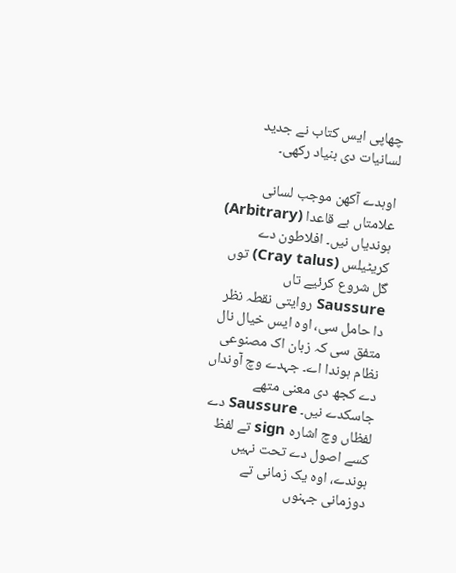چھاپی ایس کتاب نے جدید لسانیات دی بنیاد رکھی۔

اوہدے آکھن موجب لسانی علامتاں بے قاعدا (Arbitrary) ہوندیاں نیں۔ افلاطون دے کریٹیلس (Cray talus) توں گل شروع کرئیے تاں Saussure روایتی نقطہ نظر دا حامل سی، اوہ ایس خیال نال متفق سی کہ زبان اک مصنوعی نظام ہوندا اے۔ جہدے وچ آونداں دے کجھ دی معنی متھے جاسکدے نیں۔ Saussure دے لفظاں وچ اشارہ sign تے لفظ کسے اصول دے تحت نہیں ہوندے، اوہ یک زمانی تے دوزمانی جہنوں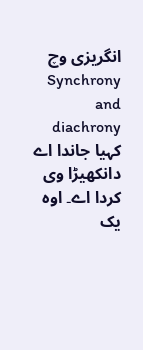انگریزی وچ Synchrony and diachrony کہیا جاندا اے دانکھیڑا وی کردا اے۔ اوہ یک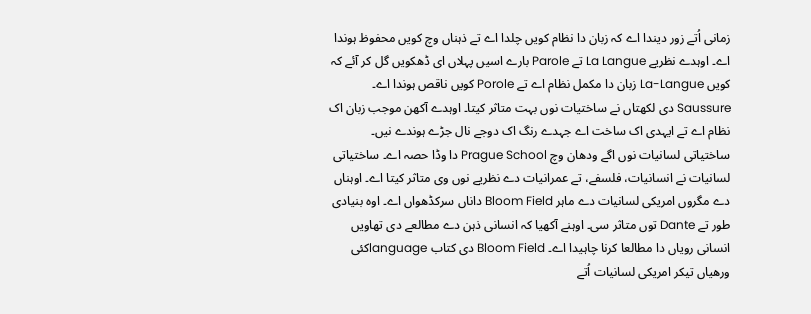زمانی اُتے زور دیندا اے کہ زبان دا نظام کویں چلدا اے تے ذہناں وچ کویں محفوظ ہوندا اے۔ اوہدے نظریے La Langue تے Parole بارے اسیں پہلاں ای ڈھکویں گل کر آئے کہ کویں La-Langue زبان دا مکمل نظام اے تے Porole کویں ناقص ہوندا اے۔ Saussure دی لکھتاں نے ساختیات نوں بہت متاثر کیتا۔ اوہدے آکھن موجب زبان اک نظام اے تے ایہدی اک ساخت اے جہدے رنگ اک دوجے نال جڑے ہوندے نیں۔ ساختیاتی لسانیات نوں اگے ودھان وچ Prague School دا وڈا حصہ اے۔ ساختیاتی لسانیات نے انسانیات، فلسفے، تے عمرانیات دے نظریے نوں وی متاثر کیتا اے۔ اوہناں دے مگروں امریکی لسانیات دے ماہر Bloom Field داناں سرکڈھواں اے۔ اوہ بنیادی طور تے Dante توں متاثر سی۔ اوہنے آکھیا کہ انسانی ذہن دے مطالعے دی تھاویں انسانی رویاں دا مطالعا کرنا چاہیدا اے۔ Bloom Field دی کتاب languageکئی ورھیاں تیکر امریکی لسانیات اُتے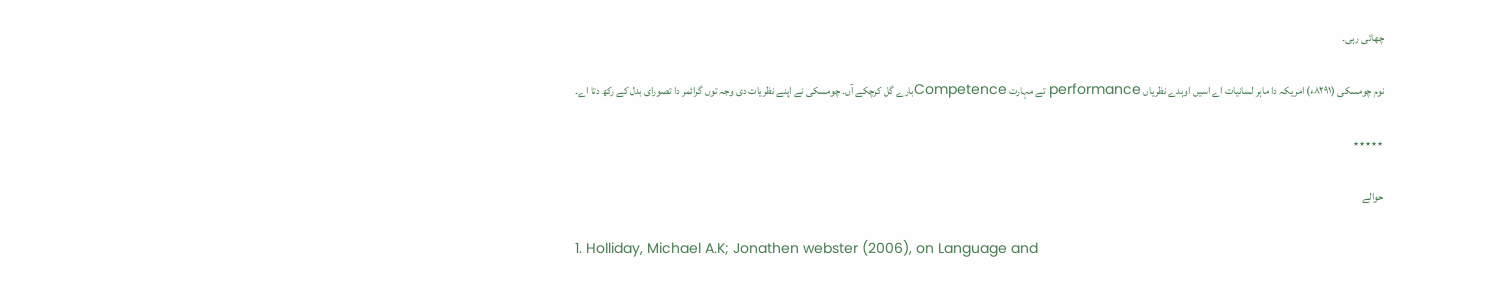چھائی رہی۔

نوم چومسکی (۸۲۹۱ء) امریکہ دا ماہر لسانیات اے اسیں اوہدے نظریاں performance تے مہارت Competenceبارے گل کرچکے آں۔ چومسکی نے اپنے نظریات دی وجہ توں گرائمر دا تصورای بدل کے رکھ دتا اے۔

٭٭٭٭٭

حوالے

1. Holliday, Michael A.K; Jonathen webster (2006), on Language and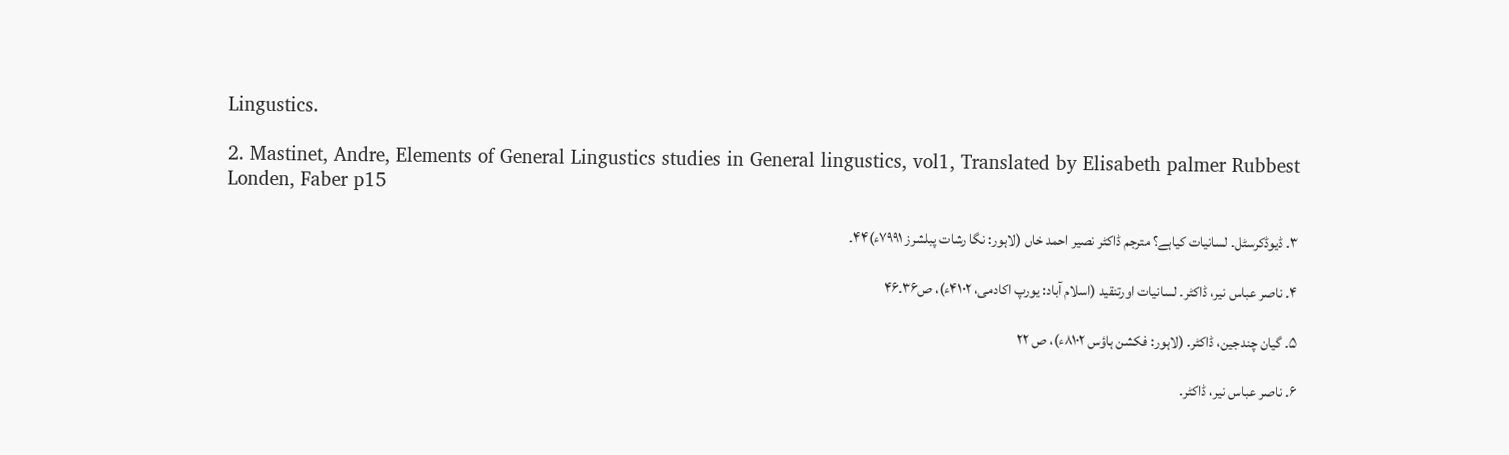Lingustics.

2. Mastinet, Andre, Elements of General Lingustics studies in General lingustics, vol1, Translated by Elisabeth palmer Rubbest Londen, Faber p15

۳۔ ڈیوڈکرسٹل۔ لسانیات کیاہے؟ مترجم ڈاکٹر نصیر احمد خاں (لاہور: نگا رشات پبلشرز ۷۹۹۱ء)۴۴۔

۴۔ ناصر عباس نیر، ڈاکٹر۔ لسانیات اورتنقید (اسلام آباد: یورپ اکادمی، ۴۱۰۲ء)، ص۳۶۔۴۶

۵۔ گیان چندجین، ڈاکٹر۔ (لاہور: فکشن ہاؤس ۸۱۰۲ء)، ص ۲۲

۶۔ ناصر عباس نیر، ڈاکٹر۔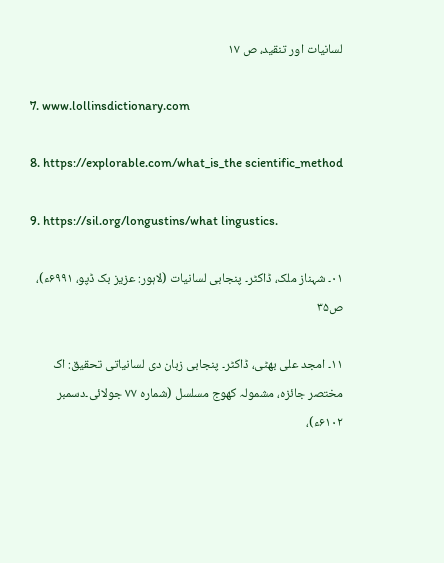لسانیات اور تنقید، ص ۱۷

7. www.lollinsdictionary.com

8. https://explorable.com/what_is_the scientific_method

9. https://sil.org/longustins/what lingustics.

۰۱۔ شہناز ملک، ڈاکٹر۔ پنجابی لسانیات (لاہور: عزیز بک ڈپو، ۶۹۹۱ء)، ص۳۵

۱۱۔ امجد علی بھٹی، ڈاکٹر۔ پنجابی زبان دی لسانیاتی تحقیق: اک مختصر جائزہ، مشمولہ کھوج مسلسل (شمارہ ۷۷ جولائی۔دسمبر ۶۱۰۲ء)،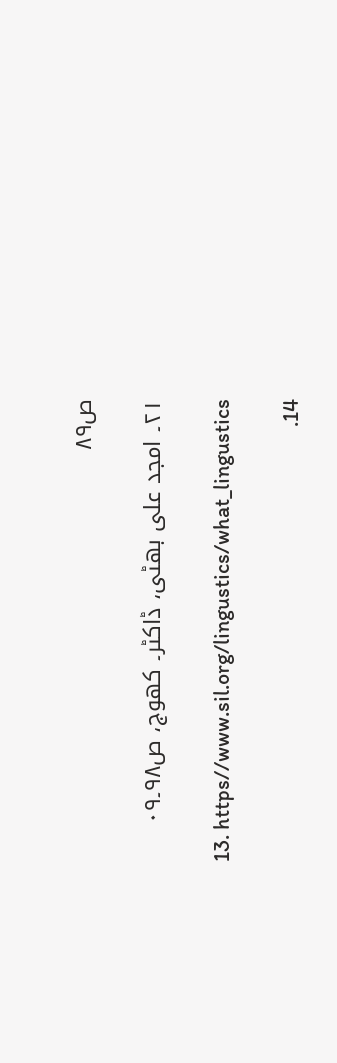ص۸۹

۲۱۔ امجد علی بھٹی، ڈاکٹر۔ کھوج، ص۹۸۔۰۹

13. https//www.sil.org/lingustics/what_lingustics

14.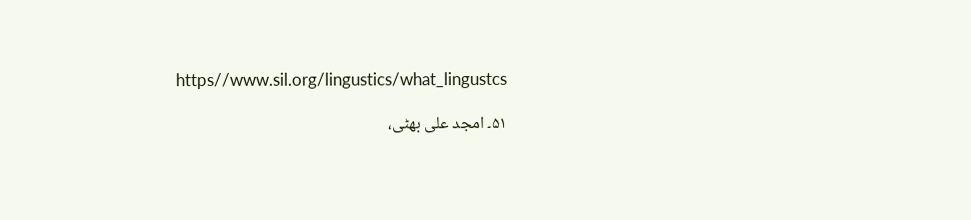https//www.sil.org/lingustics/what_lingustcs

۵۱۔ امجد علی بھٹی،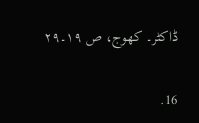ڈاکٹر۔ کھوج، ص ۱۹۔۲۹

16.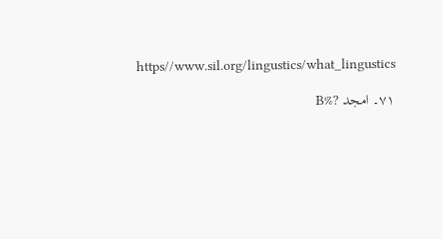https//www.sil.org/lingustics/what_lingustics

۷۱۔ امجد ?%B